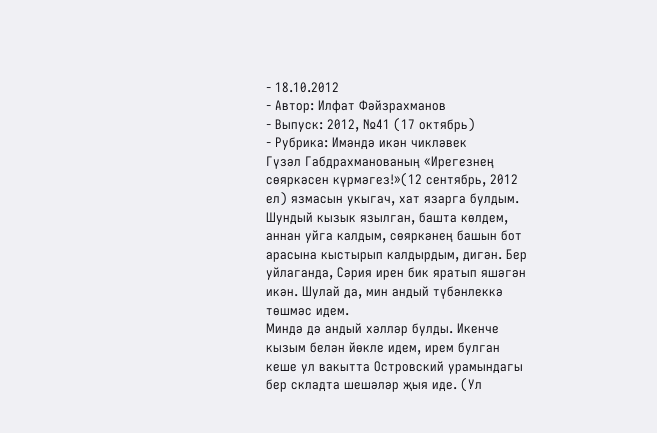- 18.10.2012
- Автор: Илфат Фәйзрахманов
- Выпуск: 2012, №41 (17 октябрь)
- Рубрика: Имәндә икән чикләвек
Гүзәл Габдрахманованың «Ирегезнең сөяркәсен күрмәгез!»(12 сентябрь, 2012 ел) язмасын укыгач, хат язарга булдым. Шундый кызык язылган, башта көлдем, аннан уйга калдым, сөяркәнең башын бот арасына кыстырып калдырдым, дигән. Бер уйлаганда, Сәрия ирен бик яратып яшәгән икән. Шулай да, мин андый түбәнлеккә төшмәс идем.
Миндә дә андый хәлләр булды. Икенче кызым белән йөкле идем, ирем булган кеше ул вакытта Островский урамындагы бер складта шешәләр җыя иде. (Ул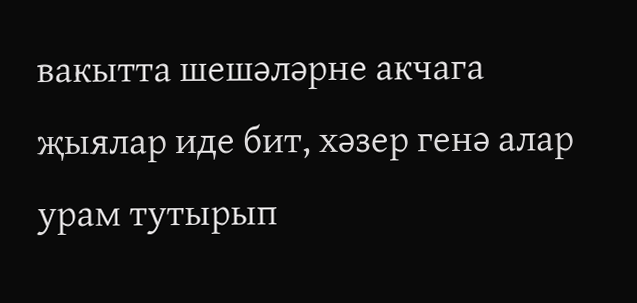вакытта шешәләрне акчага җыялар иде бит, хәзер генә алар урам тутырып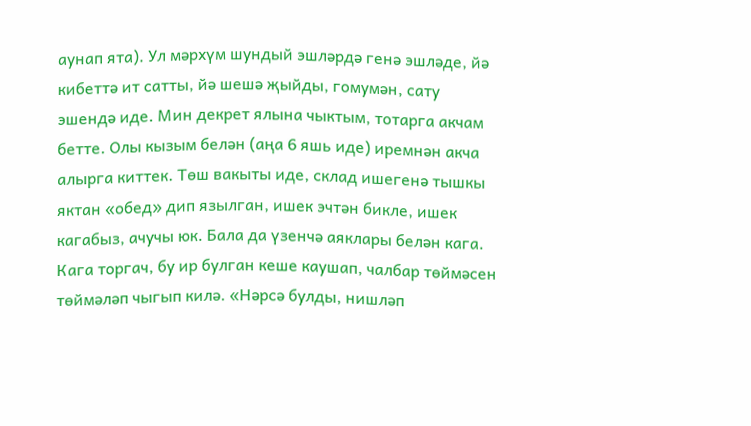аунап ята). Ул мәрхүм шундый эшләрдә генә эшләде, йә кибеттә ит сатты, йә шешә җыйды, гомумән, сату эшендә иде. Мин декрет ялына чыктым, тотарга акчам бетте. Олы кызым белән (аңа 6 яшь иде) иремнән акча алырга киттек. Төш вакыты иде, склад ишегенә тышкы яктан «обед» дип язылган, ишек эчтән бикле, ишек кагабыз, ачучы юк. Бала да үзенчә аяклары белән кага. Кага торгач, бу ир булган кеше каушап, чалбар төймәсен төймәләп чыгып килә. «Нәрсә булды, нишләп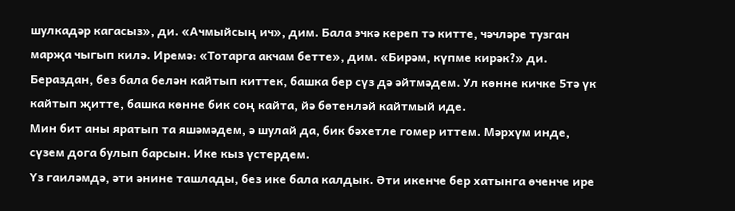шулкадәр кагасыз», ди. «Ачмыйсың ич», дим. Бала эчкә кереп тә китте, чәчләре тузган марҗа чыгып килә. Иремә: «Тотарга акчам бетте», дим. «Бирәм, күпме кирәк?» ди. Бераздан, без бала белән кайтып киттек, башка бер сүз дә әйтмәдем. Ул көнне кичке 5тә үк кайтып җитте, башка көнне бик соң кайта, йә бөтенләй кайтмый иде.
Мин бит аны яратып та яшәмәдем, ә шулай да, бик бәхетле гомер иттем. Мәрхүм инде, сүзем дога булып барсын. Ике кыз үстердем.
Үз гаиләмдә, әти әнине ташлады, без ике бала калдык. Әти икенче бер хатынга өченче ире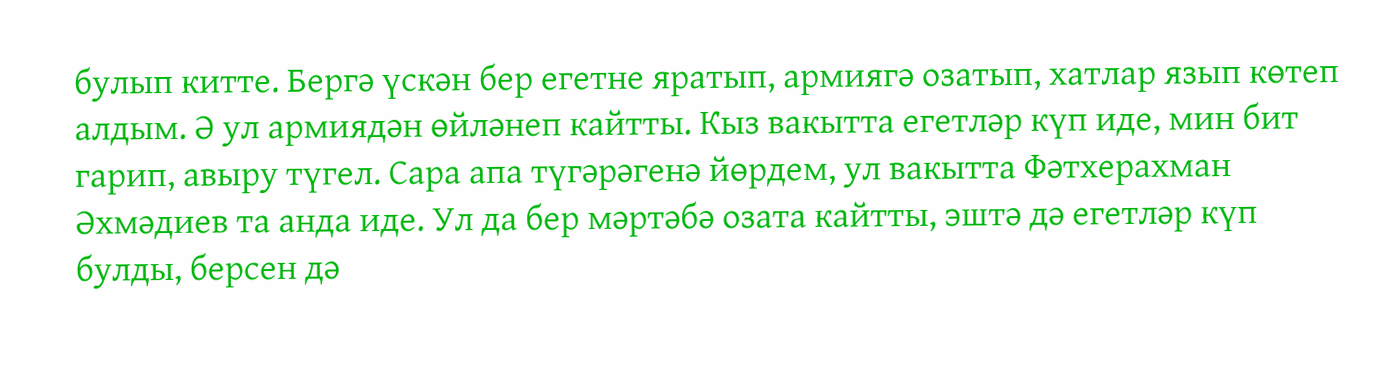булып китте. Бергә үскән бер егетне яратып, армиягә озатып, хатлар язып көтеп алдым. Ә ул армиядән өйләнеп кайтты. Кыз вакытта егетләр күп иде, мин бит гарип, авыру түгел. Сара апа түгәрәгенә йөрдем, ул вакытта Фәтхерахман Әхмәдиев та анда иде. Ул да бер мәртәбә озата кайтты, эштә дә егетләр күп булды, берсен дә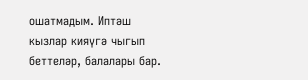ошатмадым. Иптәш кызлар кияүгә чыгып беттеләр, балалары бар.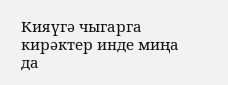Кияүгә чыгарга кирәктер инде миңа да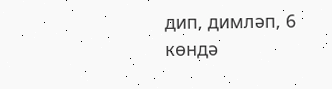дип, димләп, 6 көндә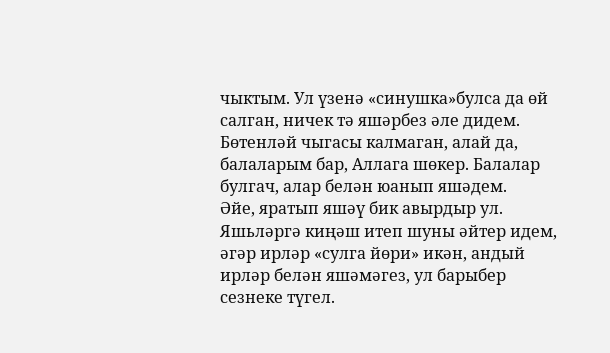чыктым. Ул үзенә «синушка»булса да өй салган, ничек тә яшәрбез әле дидем. Бөтенләй чыгасы калмаган, алай да, балаларым бар, Аллага шөкер. Балалар булгач, алар белән юанып яшәдем.
Әйе, яратып яшәү бик авырдыр ул. Яшьләргә киңәш итеп шуны әйтер идем, әгәр ирләр «сулга йөри» икән, андый ирләр белән яшәмәгез, ул барыбер сезнеке түгел.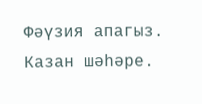Фәүзия апагыз.
Казан шәһәре.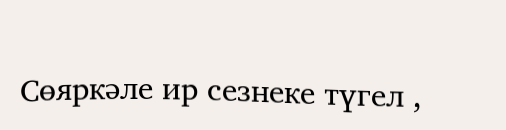Сөяркәле ир сезнеке түгел ,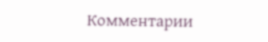Комментарии